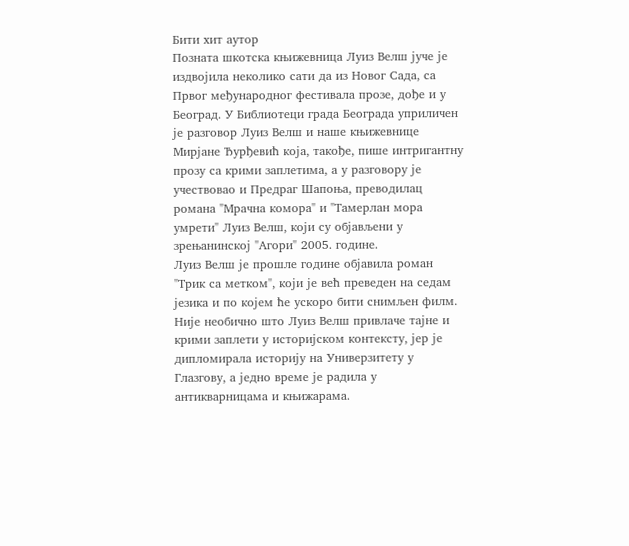Бити хит аутор
Позната шкотска књижевница Луиз Велш јуче је издвојила неколико сати да из Новог Сада, са Првог међународног фестивала прозе, дође и у Београд. У Библиотеци града Београда уприличен је разговор Луиз Велш и наше књижевнице Мирјане Ђурђевић која, такође, пише интригантну прозу са крими заплетима, а у разговору је учествовао и Предраг Шапоња, преводилац романа "Мрачна комора" и "Тамерлан мора умрети" Луиз Велш, који су објављени у зрењанинској "Агори" 2005. године.
Луиз Велш је прошле године објавила роман "Трик са метком", који је већ преведен на седам језика и по којем ће ускоро бити снимљен филм.
Није необично што Луиз Велш привлаче тајне и крими заплети у историјском контексту, јер је дипломирала историју на Универзитету у Глазгову, а једно време је радила у антикварницама и књижарама.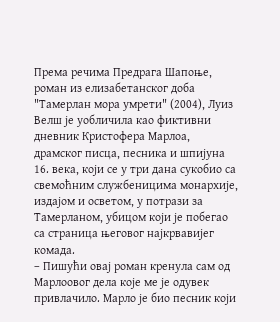Према речима Предрага Шапоње, роман из елизабетанског доба "Тамерлан мора умрети" (2004), Луиз Велш је уобличила као фиктивни дневник Кристофера Марлоа, драмског писца, песника и шпијуна 16. века, који се у три дана сукобио са свемоћним службеницима монархије, издајом и осветом, у потрази за Тамерланом, убицом који је побегао са страница његовог најкрвавијег комада.
– Пишући овај роман кренула сам од Марлоовог дела које ме је одувек привлачило. Марло је био песник који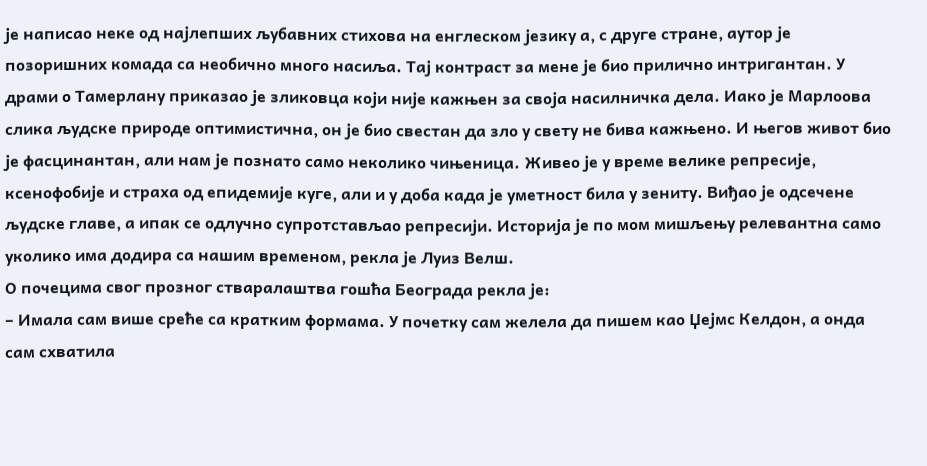је написао неке од најлепших љубавних стихова на енглеском језику а, с друге стране, аутор је позоришних комада са необично много насиља. Тај контраст за мене је био прилично интригантан. У драми о Тамерлану приказао је зликовца који није кажњен за своја насилничка дела. Иако је Марлоова слика људске природе оптимистична, он је био свестан да зло у свету не бива кажњено. И његов живот био је фасцинантан, али нам је познато само неколико чињеница. Живео је у време велике репресије, ксенофобије и страха од епидемије куге, али и у доба када је уметност била у зениту. Виђао је одсечене људске главе, а ипак се одлучно супротстављао репресији. Историја је по мом мишљењу релевантна само уколико има додира са нашим временом, рекла је Луиз Велш.
О почецима свог прозног стваралаштва гошћа Београда рекла је:
– Имала сам више среће са кратким формама. У почетку сам желела да пишем као Џејмс Келдон, а онда сам схватила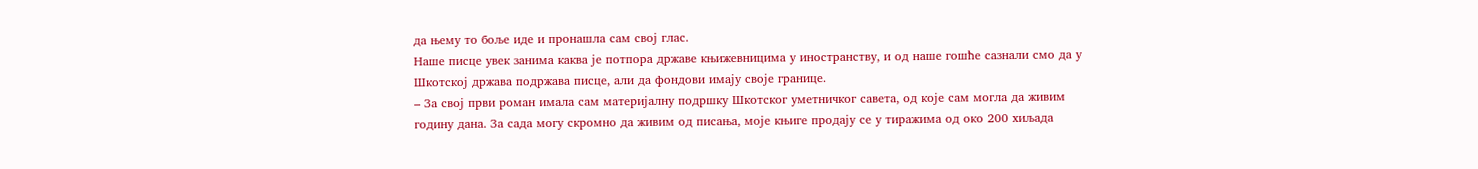да њему то боље иде и пронашла сам свој глас.
Наше писце увек занима каква је потпора државе књижевницима у иностранству, и од наше гошће сазнали смо да у Шкотској држава подржава писце, али да фондови имају своје границе.
– За свој први роман имала сам материјалну подршку Шкотског уметничког савета, од које сам могла да живим годину дана. За сада могу скромно да живим од писања, моје књиге продају се у тиражима од око 200 хиљада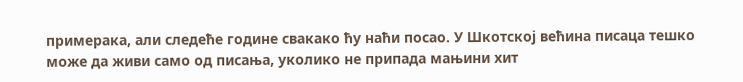примерака, али следеће године свакако ћу наћи посао. У Шкотској већина писаца тешко може да живи само од писања, уколико не припада мањини хит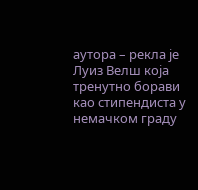аутора – рекла је Луиз Велш која тренутно борави као стипендиста у немачком граду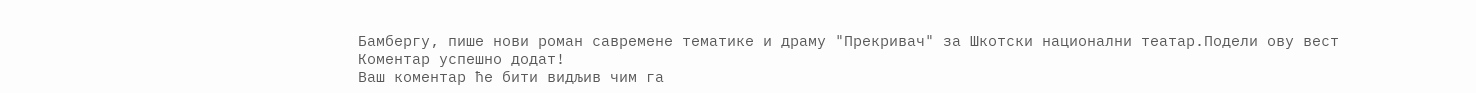Бамбергу, пише нови роман савремене тематике и драму "Прекривач" за Шкотски национални театар.Подели ову вест
Комeнтар успeшно додат!
Ваш комeнтар ћe бити видљив чим га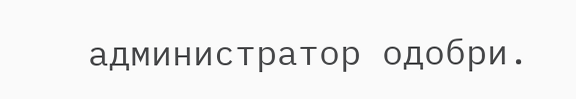администратор одобри.